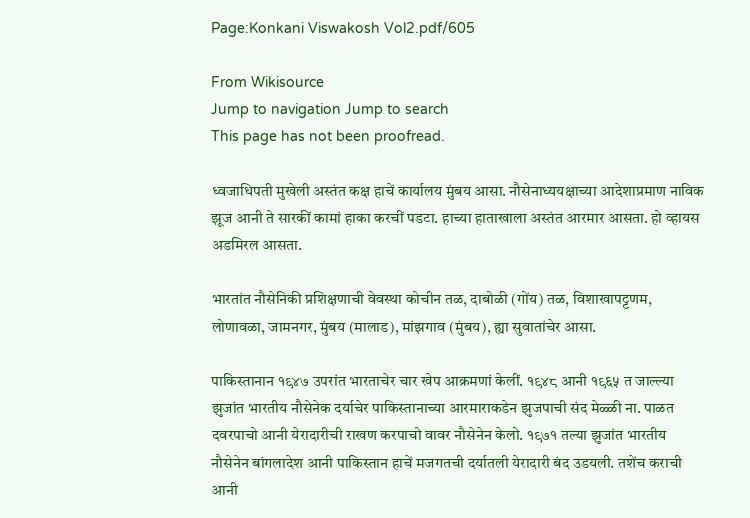Page:Konkani Viswakosh Vol2.pdf/605

From Wikisource
Jump to navigation Jump to search
This page has not been proofread.

ध्वजाधिपती मुखेली अस्तंत कक्ष हाचें कार्यालय मुंबय आसा. नौसेनाध्ययक्षाच्या आदेशाप्रमाण नाविक झूज आनी ते सारकीं कामां हाका करचीं पडटा. हाच्या हाताखाला अस्तंत आरमार आसता. हो व्हायस अडमिरल आसता.

भारतांत नौसेनिकी प्रशिक्षणाची वेवस्था कोचीन तळ, दाबोळी (गोंय) तळ, विशाखापट्टणम, लोणावळा, जामनगर, मुंबय (मालाड), मांझगाव (मुंबय), ह्या सुवातांचेर आसा.

पाकिस्तानान १९४७ उपरांत भारताचेर चार खेप आक्रमणां केलीं. १९४८ आनी १९६५ त जाल्ल्या झुजांत भारतीय नौसेनेक दर्याचेर पाकिस्तानाच्या आरमाराकडेन झुजपाची संद मेळ्ळी ना. पाळत दवरपाचो आनी येरादारीची राखण करपाचो वावर नौसेनेन केलो. १९७१ तल्या झुजांत भारतीय नौसेनेन बांगलादेश आनी पाकिस्तान हाचें मजगतची दर्यातली येरादारी बंद उडयली. तशेंच कराची आनी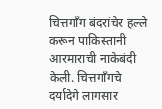चित्तगॉंग बंदरांचेर हल्ले करून पाकिस्तानी आरमाराची नाकेबंदी केली. चित्तगॉंगचे दर्यादेगे लागसार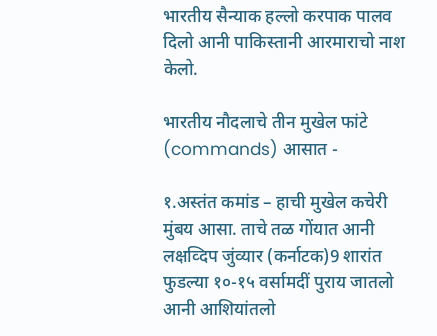भारतीय सैन्याक हल्लो करपाक पालव दिलो आनी पाकिस्तानी आरमाराचो नाश केलो.

भारतीय नौदलाचे तीन मुखेल फांटे (commands) आसात -

१.अस्तंत कमांड – हाची मुखेल कचेरी मुंबय आसा. ताचे तळ गोंयात आनी लक्षव्दिप जुंव्यार (कर्नाटक)9 शारांत फुडल्या १०-१५ वर्सामदीं पुराय जातलो आनी आशियांतलो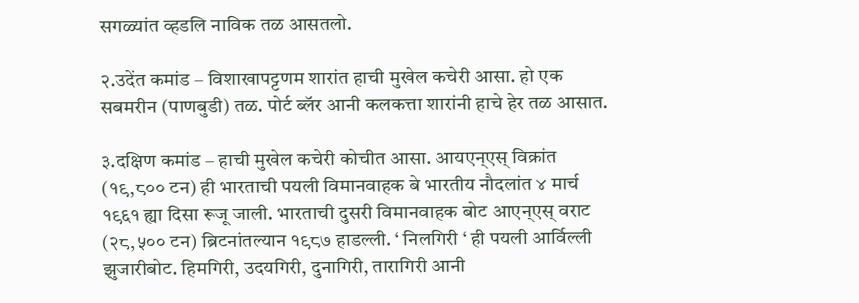सगळ्यांत व्हडलि नाविक तळ आसतलो.

२.उदेंत कमांड – विशाखापट्टणम शारांत हाची मुखेल कचेरी आसा. हो एक सबमरीन (पाणबुडी) तळ. पोर्ट ब्लॅर आनी कलकत्ता शारांनी हाचे हेर तळ आसात.

३.दक्षिण कमांड – हाची मुखेल कचेरी कोचीत आसा. आयएन्एस् विक्रांत (१९,८०० टन) ही भारताची पयली विमानवाहक बे भारतीय नौदलांत ४ मार्च १९६१ ह्या दिसा रूजू जाली. भारताची दुसरी विमानवाहक बोट आएन्एस् वराट (२८,५०० टन) ब्रिटनांतल्यान १९८७ हाडल्ली. ‘ निलगिरी ‘ ही पयली आर्विल्ली झुजारीबोट. हिमगिरी, उदयगिरी, दुनागिरी, तारागिरी आनी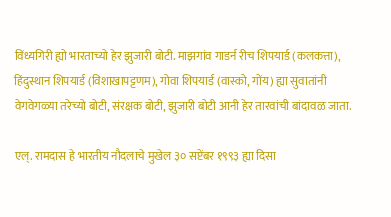विंध्यगिरी ह्यो भारताच्यो हेर झुजारी बोटी. माझगांव गाडर्न रीच शिपयार्ड (कलकत्ता), हिंदुस्थान शिपयार्ड (विशाखापट्टणम), गोवा शिपयार्ड (वास्को, गोंय) ह्या सुवातांनी वेगवेगळ्या तरेच्यो बोटी, संरक्षक बोटी, झुजारी बोटी आनी हेर तारवांची बांदावळ जाता.

एल्. रामदास हे भारतीय नौदलाचे मुखेल ३० सप्टेंबर १९९३ ह्या दिसा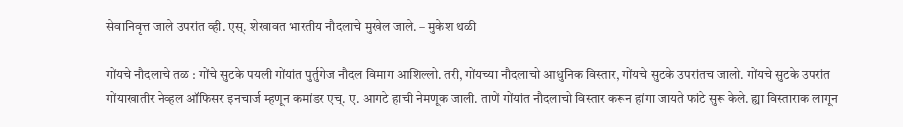सेवानिवृत्त जाले उपरांत व्ही. एस्. शेखावत भारतीय नौदलाचे मुखेल जाले. – मुकेश थळी

गोंयचे नौदलाचे तळ : गोंचे सुटके पयली गोंयांत पुर्तुगेज नौदल विमाग आशिल्लो. तरी, गोंयच्या नौदलाचो आधुनिक विस्तार, गोंयचे सुटके उपरांतच जालो. गोंयचे सुटके उपरांत गोंयाखातीर नेव्हल ऑफिसर इनचार्ज म्हणून कमांडर एच्. ए. आगटे हाची नेमणूक जाली. ताणें गोंयांत नौदलाचो विस्तार करून हांगा जायते फांटे सुरू केले. ह्या विस्ताराक लागून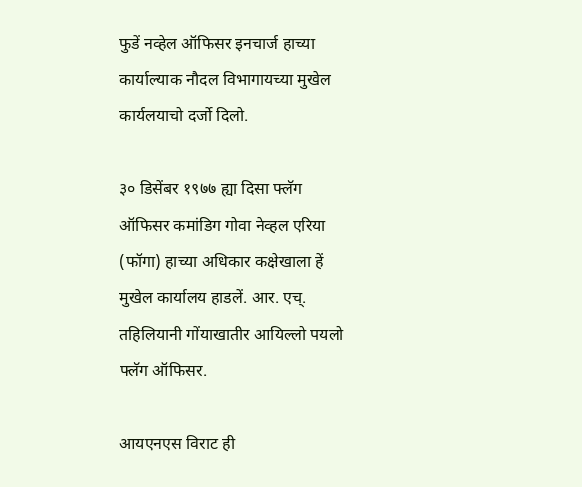फुडें नव्हेल ऑफिसर इनचार्ज हाच्या कार्याल्याक नौदल विभागायच्या मुखेल कार्यलयाचो दर्जो दिलो.

३० डिसेंबर १९७७ ह्या दिसा फ्लॅग ऑफिसर कमांडिग गोवा नेव्हल एरिया (फॉगा) हाच्या अधिकार कक्षेखाला हें मुखेल कार्यालय हाडलें. आर. एच्. तहिलियानी गोंयाखातीर आयिल्लो पयलो फ्लॅग ऑफिसर.

आयएनएस विराट ही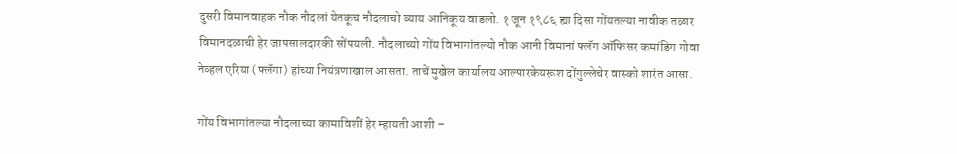दुसरी विमानवाहक नौक नौदलां येतकूच नौदलाचो व्याय आनिकूय वाडलो. १ जून १९८६ ह्या दिसा गोंयतल्या नावीक तळार विमानदळाची हेर जापसालदारकी सोंपयली. नौदलाच्यो गोंय विभागांतल्यो नौक आनी विमानां फ्लॅग ऑफिसर कमांडिग गोवा नेव्हल एरिया (फ्लॅगा) हांच्या नियंत्रणाखाल आसता. ताचें मुखेल कार्यालय आल्पारकेयरूश दोंगुल्लेचेर वास्को शारंत आसा.

गोंय विभागांतल्या नौदलाच्या कामाविशीं हेर म्हायती आशी –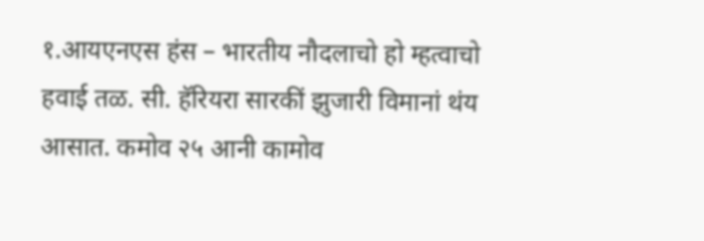१.आयएनएस हंस – भारतीय नौदलाचो हो म्हत्वाचो हवाई तळ. सी. हॅरियरा सारकीं झुजारी विमानां थंय आसात. कमोव २५ आनी कामोव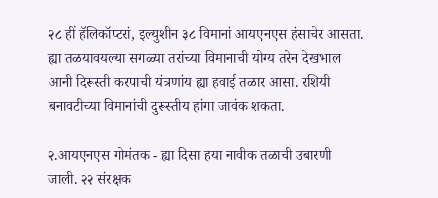२८ हीं हॅलिकॉप्टरां, इल्युशीन ३८ विमानां आयएनएस हंसाचेर आसता. ह्या तळयावयल्या सगळ्या तरांच्या विमानाची योग्य तरेन देखभाल आनी दिरूस्ती करपाची यंत्रणांय ह्या हवाई तळार आसा. रशियी बनावटीच्या विमानांची दुरूस्तीय हांगा जावंक शकता.

२.आयएनएस गोमंतक - ह्या दिसा हया नावीक तळाची उबारणी जाली. २२ संरक्षक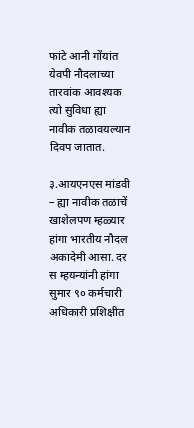फांटे आनी गोंयांत येवपी नौदलाच्या तारवांक आवश्यक त्यो सुविधा ह्या नावीक तळावयल्यान दिवप जातात.

३.आयएनएस मांडवी – ह्या नावीक तळाचें खाशेलपण म्हळ्यार हांगा भारतीय नौदल अकादेमी आसा. दर स म्हयन्यांनी हांगा सुमार ९० कर्मचारी  अधिकारी प्रशिक्षीत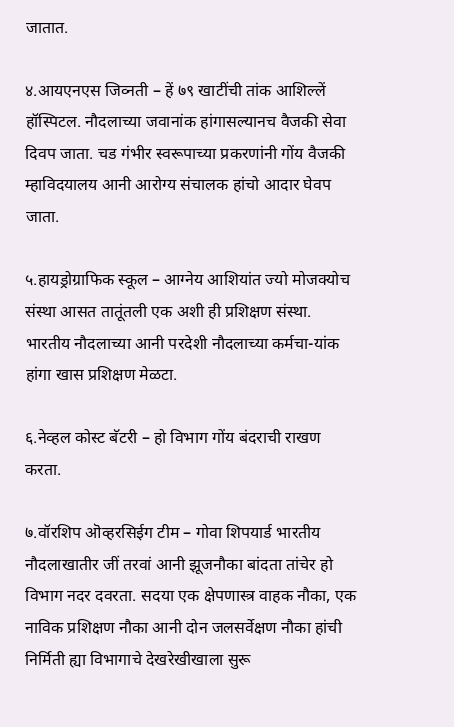जातात.

४.आयएनएस जिव्नती – हें ७९ खाटींची तांक आशिल्लें हॉस्पिटल. नौदलाच्या जवानांक हांगासल्यानच वैजकी सेवा दिवप जाता. चड गंभीर स्वरूपाच्या प्रकरणांनी गोंय वैजकी म्हाविदयालय आनी आरोग्य संचालक हांचो आदार घेवप जाता.

५.हायड्रोग्राफिक स्कूल – आग्नेय आशियांत ज्यो मोजक्योच संस्था आसत तातूंतली एक अशी ही प्रशिक्षण संस्था. भारतीय नौदलाच्या आनी परदेशी नौदलाच्या कर्मचा-यांक हांगा खास प्रशिक्षण मेळटा.

६.नेव्हल कोस्ट बॅटरी – हो विभाग गोंय बंदराची राखण करता.

७.वॉरशिप ऒव्हरसिईग टीम – गोवा शिपयार्ड भारतीय नौदलाखातीर जीं तरवां आनी झूजनौका बांदता तांचेर हो विभाग नदर दवरता. सदया एक क्षेपणास्त्र वाहक नौका, एक नाविक प्रशिक्षण नौका आनी दोन जलसर्वेक्षण नौका हांची निर्मिती ह्या विभागाचे देखरेखीखाला सुरू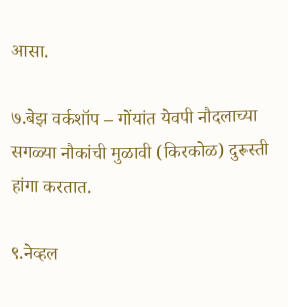आसा.

७.बेझ वर्कशॉप – गोंयांत येवपी नौदलाच्या सगळ्या नौकांची मुळावी (किरकोळ) दुरूस्ती हांगा करतात.

९.नेव्हल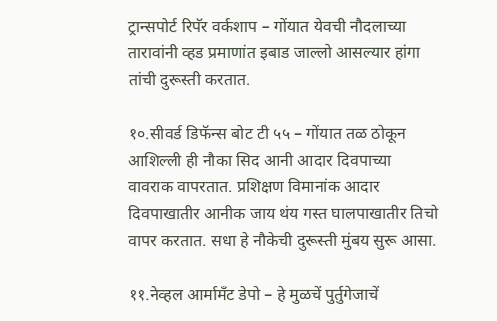ट्रान्सपोर्ट रिपॅर वर्कशाप – गोंयात येवची नौदलाच्या तारावांनी व्हड प्रमाणांत इबाड जाल्लो आसल्यार हांगा तांची दुरूस्ती करतात.

१०.सीवर्ड डिफॅन्स बोट टी ५५ – गोंयात तळ ठोकून आशिल्ली ही नौका सिद आनी आदार दिवपाच्या वावराक वापरतात. प्रशिक्षण विमानांक आदार दिवपाखातीर आनीक जाय थंय गस्त घालपाखातीर तिचो वापर करतात. सधा हे नौकेची दुरूस्ती मुंबय सुरू आसा.

११.नेव्हल आर्मामॅंट डेपो – हे मुळचें पुर्तुगेजाचें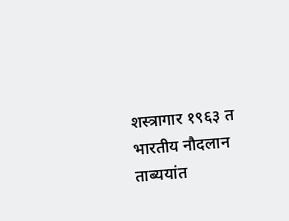शस्त्रागार १९६३ त भारतीय नौदलान ताब्ययांत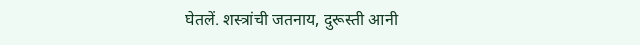घेतलें. शस्त्रांची जतनाय, दुरूस्ती आनी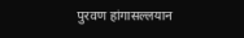पुरवण हांगासल्लयान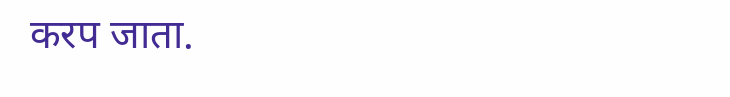करप जाता.